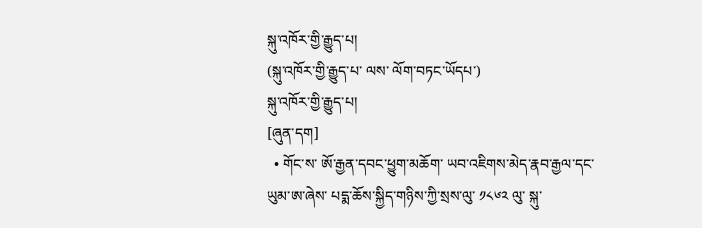སྐུ་འཁོར་གྱི་རྒྱུད་པ།
(སྐུ་འཁོར་གྱི་རྒྱུད་པ་ ལས་ ལོག་བཏང་ཡོདཔ་)
སྐུ་འཁོར་གྱི་རྒྱུད་པ།
[ཞུན་དག]
  • གོང་ས་ ཨོ་རྒྱན་དབང་ཕྱུག་མཆོག་ ཡབ་འཇིགས་མེད་རྣབ་རྒྱལ་དང་ ཡུམ་ཨ་ཞེས་ པདྨ་ཆོས་སྐྱིད་གཉིས་ཀྱི་སྲས་ལུ་ ༡༨༦༢ ལུ་ སྐུ་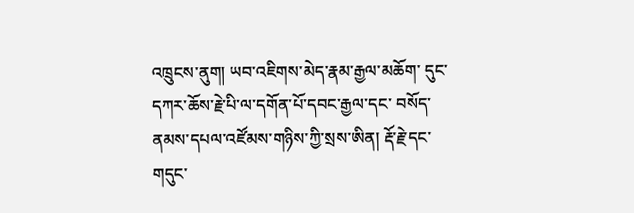འཁྲུངས་ནུག། ཡབ་འཇིགས་མེད་རྣམ་རྒྱལ་མཆོག་ དུང་དཀར་ཆོས་རྗེ་པི་ལ་དགོན་པོ་དབང་རྒྱལ་དང་ བསོད་ནམས་དཔལ་འཛོམས་གཉིས་ཀྱི་སྲས་ཨིན། རྡོ་རྗེ་དང་ གདུང་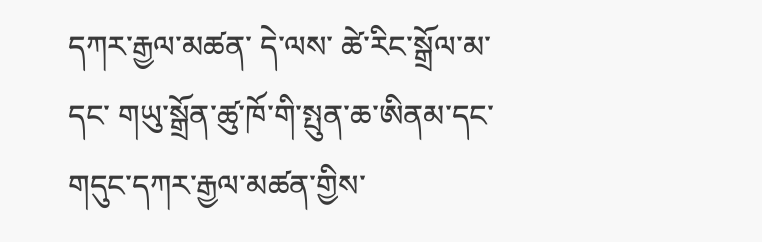དཀར་རྒྱལ་མཚན་ དེ་ལས་ ཚེ་རིང་སྒྲོལ་མ་དང་ གཡུ་སྒྲོན་ཚུ་ཁོ་གི་སྤུན་ཆ་ཨིནམ་དང་གདུང་དཀར་རྒྱལ་མཚན་གྱིས་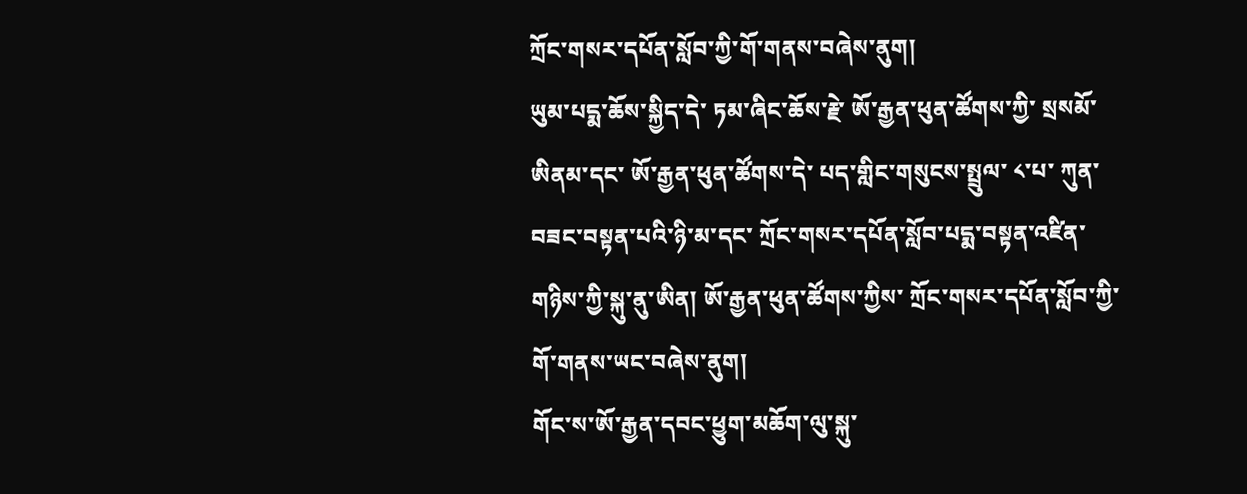ཀྲོང་གསར་དཔོན་སློབ་ཀྱི་གོ་གནས་བཞེས་ནུག།
ཡུམ་པདྨ་ཆོས་སྐྱིད་དེ་ ཏམ་ཞིང་ཆོས་རྗེ་ ཨོ་རྒྱན་ཕུན་ཚོགས་ཀྱི་ སྲསམོ་ཨིནམ་དང་ ཨོ་རྒྱན་ཕུན་ཚོགས་དེ་ པད་གླིང་གསུངས་སྤྲུལ་ ༨་པ་ ཀུན་བཟང་བསྟན་པའི་ཉི་མ་དང་ ཀྲོང་གསར་དཔོན་སློབ་པདྨ་བསྟན་འཛིན་གཉིས་ཀྱི་སྐུ་ནུ་ཨིན། ཨོ་རྒྱན་ཕུན་ཚོགས་ཀྱིས་ ཀྲོང་གསར་དཔོན་སློབ་ཀྱི་གོ་གནས་ཡང་བཞེས་ནུག།
གོང་ས་ཨོ་རྒྱན་དབང་ཕྱུག་མཆོག་ལུ་སྐུ་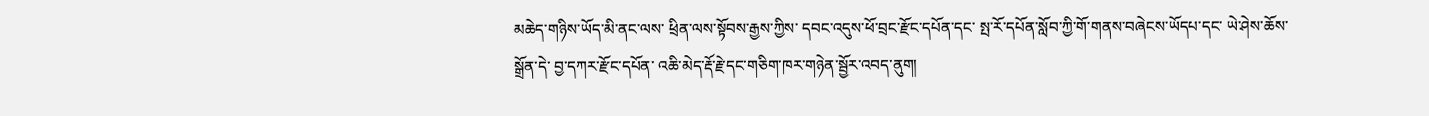མཆེད་གཉིས་ཡོད་མི་ནང་ལས་ ཕྲིན་ལས་སྟོབས་རྒྱས་ཀྱིས་ དབང་འདུས་ཕོ་བྲང་རྫོང་དཔོན་དང་ སྤ་རོ་དཔོན་སློབ་ཀྱི་གོ་གནས་བཞེངས་ཡོདཔ་དང་ ཡེ་ཤེས་ཆོས་སྒྲོན་དེ་ བྱ་དཀར་རྫོང་དཔོན་ འཆི་མེད་རྡོ་རྗེ་དང་གཅིག་ཁར་གཉེན་སྦྱོར་འབད་ནུག།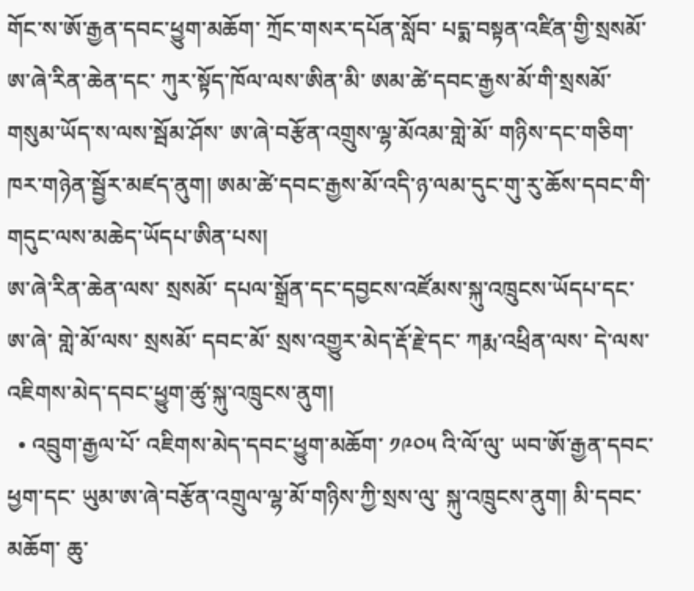གོང་ས་ཨོ་རྒྱན་དབང་ཕྱུག་མཆོག་ ཀྲོང་གསར་དཔོན་སློབ་ པདྨ་བསྟན་འཛིན་གྱི་སྲསམོ་ཨ་ཞེ་རིན་ཆེན་དང་ ཀུར་སྟོད་ཁོལ་ལས་ཨིན་མི་ ཨམ་ཚེ་དབང་རྒྱས་མོ་གི་སྲསམོ་གསུམ་ཡོད་ས་ལས་སྦོམ་ཤོས་ ཨ་ཞེ་བརྩོན་འགྲུས་ལྷ་མོའམ་གླེ་མོ་ གཉིས་དང་གཅིག་ཁར་གཉེན་སྦྱོར་མཛད་ནུག། ཨམ་ཚེ་དབང་རྒྱས་མོ་འདི་ཉ་ལམ་དུང་གུ་རུ་ཆོས་དབང་གི་གདུང་ལས་མཆེད་ཡོདཔ་ཨིན་པས།
ཨ་ཞེ་རིན་ཆེན་ལས་ སྲསམོ་ དཔལ་སྒྲོན་དང་དབྱངས་འཛོམས་སྐུ་འཁྲུངས་ཡོདཔ་དང་ ཨ་ཞེ་ གླེ་མོ་ལས་ སྲསམོ་ དབང་མོ་ སྲས་འགྱུར་མེད་རྡོ་རྗེ་དང་ ཀརྨ་འཕྲིན་ལས་ དེ་ལས་ འཇིགས་མེད་དབང་ཕྱུག་ཚུ་སྐུ་འཁྲུངས་ནུག།
  • འབྲུག་རྒྱལ་པོ་ འཇིགས་མེད་དབང་ཕྱུག་མཆོག་ ༡༩༠༥ འི་ལོ་ལུ་ ཡབ་ཨོ་རྒྱན་དབང་ཕྱག་དང་ ཡུམ་ཨ་ཞེ་བརྩོན་འགྲུལ་ལྷ་མོ་གཉིས་ཀྱི་སྲས་ལུ་ སྐུ་འཁྲུངས་ནུག། མི་དབང་མཆོག་ ཆུ་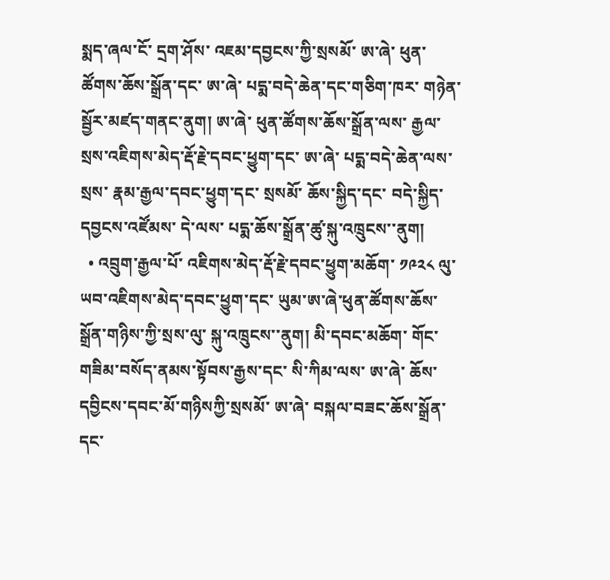སྨད་ཞལ་ངོ་ དྲག་ཤོས་ འཇམ་དབྱངས་ཀྱི་སྲསམོ་ ཨ་ཞེ་ ཕུན་ཚོགས་ཆོས་སྒྲོན་དང་ ཨ་ཞེ་ པདྨ་བདེ་ཆེན་དང་གཅིག་ཁར་ གཉེན་སྦྱོར་མཛད་གནང་ནུག། ཨ་ཞེ་ ཕུན་ཚོགས་ཆོས་སྒྲོན་ལས་ རྒྱལ་སྲས་འཇིགས་མེད་རྡོ་རྗེ་དབང་ཕྱུག་དང་ ཨ་ཞེ་ པདྨ་བདེ་ཆེན་ལས་ སྲས་ རྣམ་རྒྱལ་དབང་ཕྱུག་དང་ སྲསམོ་ ཆོས་སྐྱིད་དང་ བདེ་སྐྱིད་དབྱངས་འཛོམས་ དེ་ལས་ པདྨ་ཆོས་སྒྲོན་ཚུ་སྐུ་འཁྲུངས་་ནུག།
  • འབྲུག་རྒྱལ་པོ་ འཇིགས་མེད་རྡོ་རྗེ་དབང་ཕྱུག་མཆོག་ ༡༩༢༨ ལུ་ ཡབ་འཇིགས་མེད་དབང་ཕྱུག་དང་ ཡུམ་ཨ་ཞེ་ཕུན་ཚོགས་ཆོས་སྒྲོན་གཉིས་ཀྱི་སྲས་ལུ་ སྐུ་འཁྲུངས་་ནུག། མི་དབང་མཆོག་ གོང་གཟིམ་བསོད་ནམས་སྟོབས་རྒྱས་དང་ སི་ཀིམ་ལས་ ཨ་ཞེ་ ཆོས་དབྱིངས་དབང་མོ་གཉིསཀྱི་སྲསམོ་ ཨ་ཞེ་ བསྐལ་བཟང་ཆོས་སྒྲོན་དང་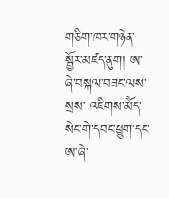གཅིག་ཁར་གཉེན་སྦྱོར་མཛད་ནུག། ཨ་ཞེ་བསྐལ་བཟང་ལས་ སྲས་ འཇིགས་མོེད་སེང་གེ་དབང་ཕྱུག་དང་ ཨ་ཞེ་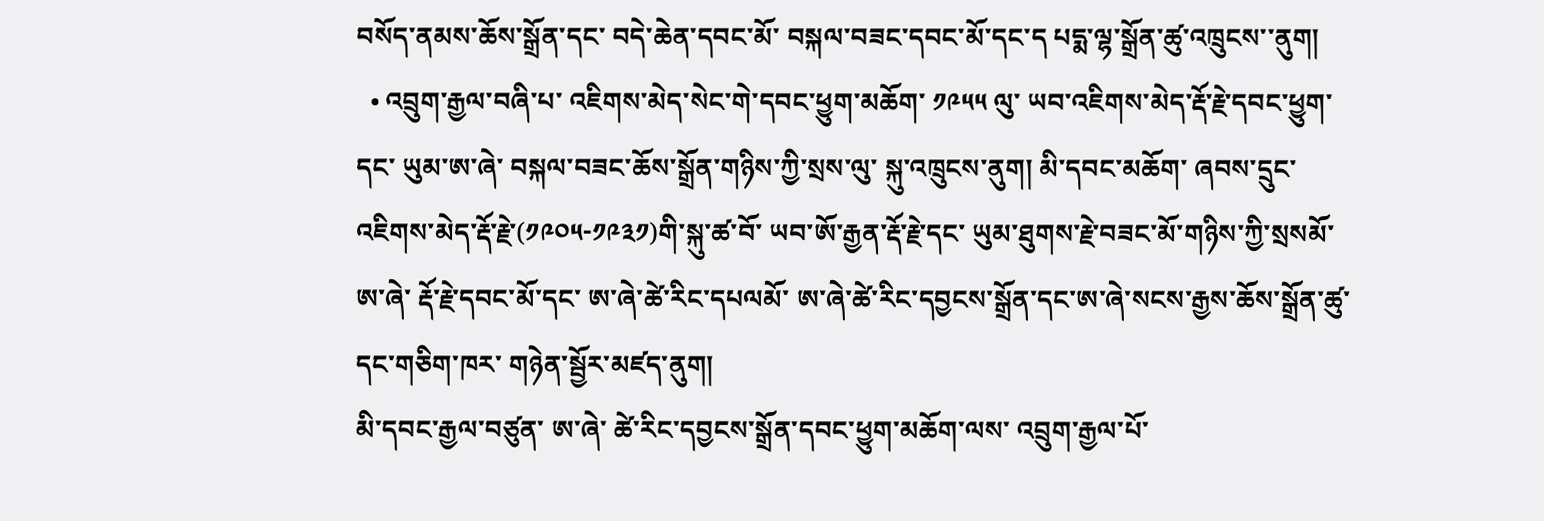བསོད་ནམས་ཆོས་སྒྲོན་དང་ བདེ་ཆེན་དབང་མོ་ བསྐལ་བཟང་དབང་མོ་དང་ད པདྨ་ལྷ་སྒྲོན་ཚུ་འཁྲུངས་་ནུག།
  • འབྲུག་རྒྱལ་བཞི་པ་ འཇིགས་མེད་སེང་གེ་དབང་ཕྱུག་མཆོག་ ༡༩༥༥ ལུ་ ཡབ་འཇིགས་མེད་རྡོ་རྗེ་དབང་ཕྱུག་དང་ ཡུམ་ཨ་ཞེ་ བསྐལ་བཟང་ཆོས་སྒྲོན་གཉིས་ཀྱི་སྲས་ལུ་ སྐུ་འཁྲུངས་ནུག། མི་དབང་མཆོག་ ཞབས་དྲུང་ འཇིགས་མེད་རྡོ་རྗེ་(༡༩༠༥-༡༩༣༡)གི་སྐུ་ཚ་བོ་ ཡབ་ཨོ་རྒྱན་རྡོ་རྗེ་དང་ ཡུམ་ཐུགས་རྗེ་བཟང་མོ་གཉིས་ཀྱི་སྲསམོ་ ཨ་ཞེ་ རྡོ་རྗེ་དབང་མོ་དང་ ཨ་ཞེ་ཚེ་རིང་དཔལམོ་ ཨ་ཞེ་ཚེ་རིང་དབྱངས་སྒྲོན་དང་ཨ་ཞེ་སངས་རྒྱས་ཆོས་སྒྲོན་ཚུ་དང་གཅིག་ཁར་ གཉེན་སྦྱོར་མཛད་ནུག།
མི་དབང་རྒྱལ་བཙུན་ ཨ་ཞེ་ ཚེ་རིང་དབྱངས་སྒྲོན་དབང་ཕྱུག་མཆོག་ལས་ འབྲུག་རྒྱལ་པོ་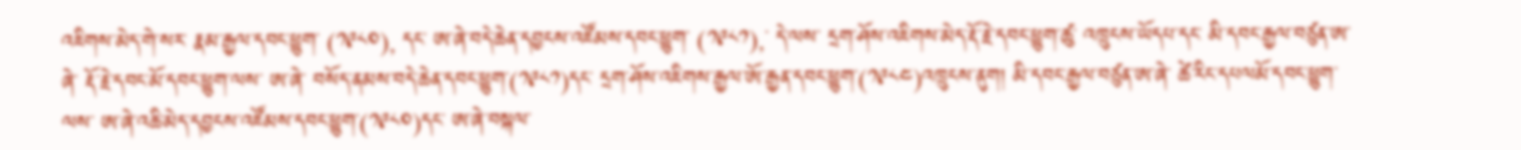འཇིགས་མེད་གེ་སར་ རྣམ་རྒྱལ་དབང་ཕྱུག་ (༡༩༨༠), དང་ ཨ་ཞེ་བདེ་ཆེན་དབྱངས་འཛོམས་དབང་ཕྱུག་ (༡༩༨༡),་ དེ་ལས་ དྲག་ཤོས་འཇིགས་མེད་རྡོ་རྗེ་དབང་ཕྱུག་ཚུ་ འཁྲུངས་ཡོདཔ་དང་ མི་དབང་རྒྱལ་བཙུན་ཨ་ཞེ་ རྡོ་རྗེ་དབང་མོ་དབང་ཕྱུག་ལས་ ཨ་ཞེ་ བསོད་ནམས་བདེ་ཆེན་དབང་ཕྱུག་(༡༩༨༡)དང་ དྲག་ཤོས་འཇིགས་རྒྱལ་ཨོ་རྒྱན་དབང་ཕྱུག་(༡༩༨༤)འཁྲུངས་ནུག། མི་དབང་རྒྱལ་བཙུན་ཨ་ཞེ་ ཚེ་རིང་དཔལམོ་དབང་ཕྱུག་ལས་ ཨ་ཞེ་འཆི་མེད་དབྱངས་འཛོམས་དབང་ཕྱུག་(༡༩༨༠)དང་ ཨ་ཞེ་བསྐལ་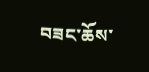བཟང་ཆོས་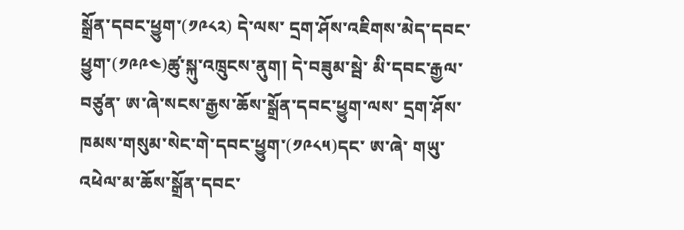སྒྲོན་དབང་ཕྱུག་(༡༩༨༢) དེ་ལས་ དྲག་ཤོས་འཇིགས་མེད་དབང་ཕྱུག་(༡༩༩༤)ཚུ་སྐུ་འཁྲུངས་ནུག། དེ་བཟུམ་སྦེ་ མི་དབང་རྒྱལ་བཙུན་ ཨ་ཞེ་སངས་རྒྱས་ཆོས་སྒྲོན་དབང་ཕྱུག་ལས་ དྲག་ཤོས་ ཁམས་གསུམ་སེང་གེ་དབང་ཕྱུག་(༡༩༨༥)དང་ ཨ་ཞེ་ གཡུ་འཕེལ་མ་ཆོས་སྒྲོན་དབང་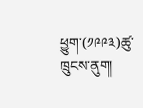ཕྱུག་(༡༩༩༣)ཚུ་ ཁྲུངས་ནུག།